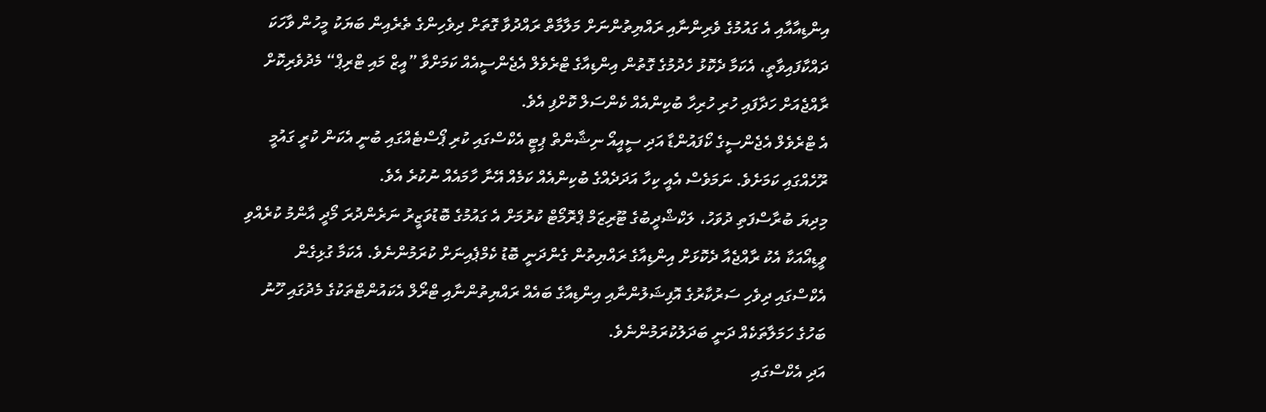އިންޑިއާއާއި އެ ގައުމުގެ ވެރިންނާއި ރައްޔިތުންނަށް މަލާމާތް ރައްދުވާ ގޮތަށް ދިވެހިންގެ ތެރެއިން ބަޔަކު މީހުން ވާހަކަ ދައްކާފައިވާތީ، އެކަމާ ދެކޮޅު ހެދުމުގެ ގޮތުން އިންޑިއާގެ ޓްރެވެލް އެޖެންސީއެއް ކަމަށްވާ ”އީޒް މައި ޓްރިޕް“ މެދުވެރިކޮށް ރާއްޖެއަށް ހަދާފައި ހުރި ހުރިހާ ބުކިންއެއް ކެންސަލް ކޮށްފި އެވެ.
އެ ޓްރެވެލް އެޖެންސީގެ ކޯފައުންޑާ އަދި ސީއީއޯ ނިޝާންތް ޕިޓީ އެކްސްގައި ކުރި ޕޯސްޓެއްގައި ބުނީ އެކަން ކުރީ ގައުމީ ރޫހެއްގައި ކަމަށެވެ. ނަމަވެސް އެއީ ކިހާ އަދަދެއްގެ ބުކިންއެއް ކަމެއް އޭނާ ހާމައެއް ނުކުރެ އެވެ.
މިދިޔަ ބުރާސްފަތި ދުވަހު، ލަކްޝްދީބުގެ ޓޫރިޒަމް ޕްރޮމޯޓް ކުރުމަށް އެ ގައުމުގެ ބޮޑުވަޒީރު ނަރެންދުރަ މޯދީ އާންމު ކުރެއްވި ވީޑިއޯއަކާ އެކު ރާއްޖެއާ ދެކޮޅަށް އިންޑިއާގެ ރައްޔިތުން ގެންދަނީ ބޮޑު ކެމްޕެއިނަށް ކުރަމުންނެވެ. އެކަމާ ގުޅިގެން އެކްސްގައި ދިވެހި ސަރުކާރުގެ އޮފިޝަލުންނާއި އިންޑިއާގެ ބައެއް ރައްޔިތުންނާއި ޓްރޯލް އެކައުންޓްތަކުގެ މެދުގައި ހޫނު ބަހުގެ ހަމަލާތަކެއް ދަނީ ބަދަލުކުރަމުންނެވެ.
އަދި އެކްސްގައި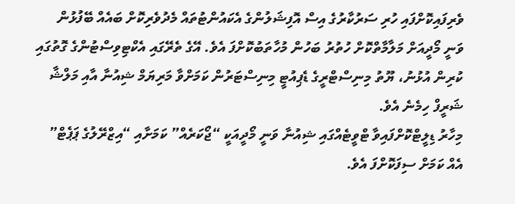ވެރިފައިކޮށްފައި ހުރި ސަރުކާރުގެ އިސް އޮފިޝަލުންގެ އެކައުންޓުތައް މެދުވެރިކޮށް ބައެއް ބޭފުޅުން ވަނީ މޯދީއަށް މަލާމާތްކޮށް ހުތުރު ބަހުން މުހާތަބުކޮށްފަ އެވެ. އޭގެ ތެރޭގައި އެކްޓިވިސްޓުންގެ ގޮތުގައި ކުރިން އުޅުނު، ޔޫތު މިނިސްޓްރީގެ ޑެޕިއުޓީ މިނިސްޓަރުން ކަމަށްވާ މަރިޔަމް ޝިއުނާ އާއި މަލްޝާ ޝަރީފް ހިމެނެ އެވެ.
މިހާރު ޑިލީޓްކޮށްފައިވާ ޓްވީޓެއްގައި ޝިއުނާ ވަނީ މޯދީއަކީ “ޖޯކަރެއް” ކަމަށާއި “އިޒްރޭލުގެ ޕަޕެޓް” އެއް ކަމަށް ސިފަކޮށްފަ އެވެ.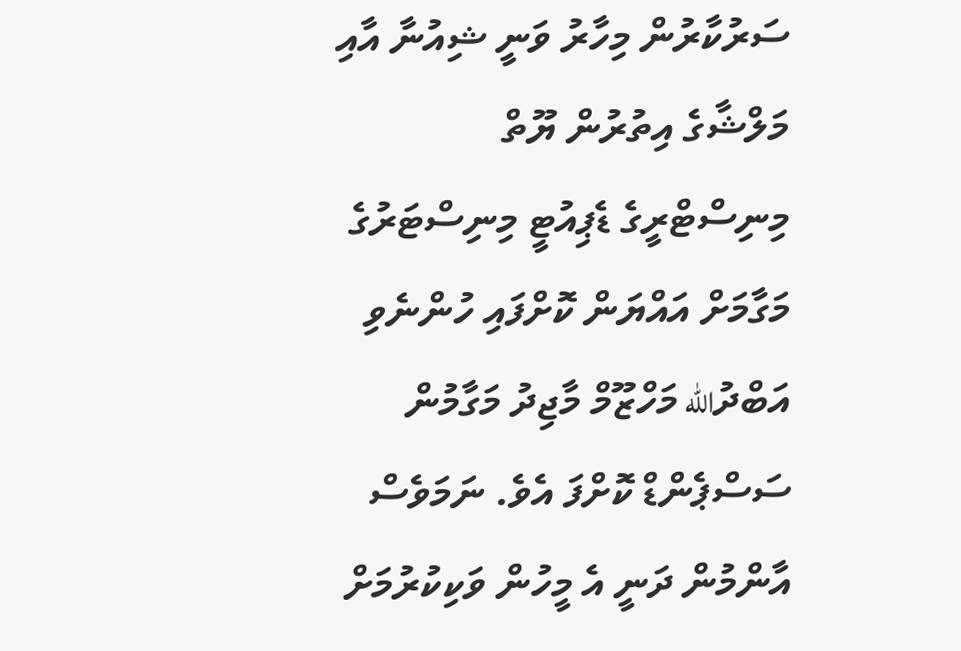ސަރުކާރުން މިހާރު ވަނީ ޝިއުނާ އާއި މަލްޝާގެ އިތުރުން ޔޫތް މިނިސްޓްރީގެ ޑެޕިއުޓީ މިނިސްޓަރުގެ މަގާމަށް އައްޔަން ކޮށްފައި ހުންނެވި އަބްދުالله މަހްޒޫމް މާޖިދު މަގާމުން ސަސްޕެންޑް ކޮށްފަ އެވެ. ނަމަވެސް އާންމުން ދަނީ އެ މީހުން ވަކިކުރުމަށް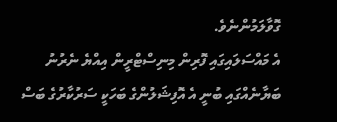ގޮވާލަމުންނެވެ.
އެ މައްސަލައިގައި ފޮރިން މިނިސްޓްރީން އިއްޔެ ނެރުނު ބަޔާނެއްގައި ބުނީ އެ އޮފިޝަލުންގެ ބަހަކީ ސަރުކާރުގެ ބަސް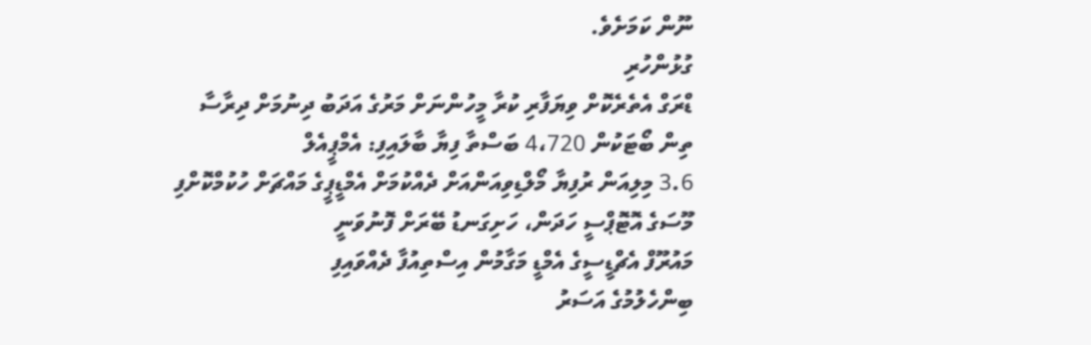ނޫން ކަމަށެވެ.
ގުޅުންހުރި
ޑްރަގް އެތެރެކޮށް ވިޔަފާރި ކުރާ މީހުންނަށް މަރުގެ އަދަބު ދިނުމަށް ދިރާސާ
ތިން ބޯޓަކުން 4،720 ބަސްތާ ފިޔާ ބާލައިފި: އެމްޕީއެލް
3.6 މިލިއަން ރުފިޔާ މޯލްޑިވިއަންއަށް ދެއްކުމަށް އެމްޑީޕީގެ މައްޗަށް ހުކުމްކޮށްފި
މޫސަގެ އޮޓޮޕްސީ ހަދަން، ހަށިގަނޑު ބޭރަށް ފޮނުވަނީ
މައުރޫފް އެޗްޑީސީގެ އެމްޑީ މަގާމުން އިސްތިއުފާ ދެއްވައިފި
ބިންހެލުމުގެ އަސަރު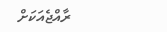ރާއްޖެއަކަށް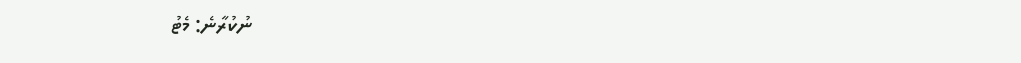ނުކުރާނެ: މެޓު